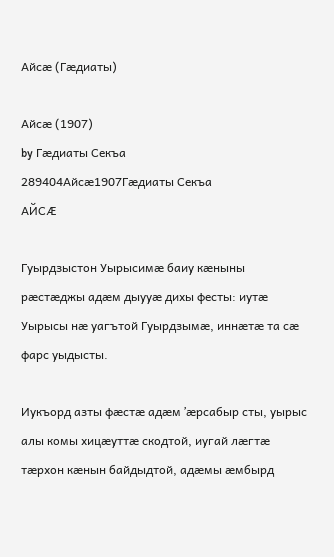Айсæ (Гæдиаты)

Айсæ (1907)
by Гæдиаты Секъа
289404Айсæ1907Гæдиаты Секъа
АЙСÆ

Гуырдзыстон Уырысимæ баиу кæныны рæстæджы адæм дыууæ дихы фесты: иутæ Уырысы нæ уагътой Гуырдзымæ, иннæтæ та сæ фарс уыдысты.

Иукъорд азты фæстæ адæм ’æрсабыр сты, уырыс алы комы хицæуттæ скодтой, иугай лæгтæ тæрхон кæнын байдыдтой, адæмы æмбырд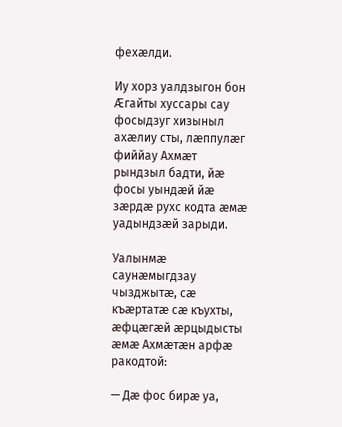фехæлди.

Иу хорз уалдзыгон бон Æгайты хуссары сау фосыдзуг хизыныл ахæлиу сты, лæппулæг фиййау Ахмæт рындзыл бадти, йæ фосы уындæй йæ зæрдæ рухс кодта æмæ уадындзæй зарыди.

Уалынмæ саунæмыгдзау чызджытæ, сæ къæртатæ сæ къухты, æфцæгæй æрцыдысты æмæ Ахмæтæн арфæ ракодтой:

— Дæ фос бирæ уа,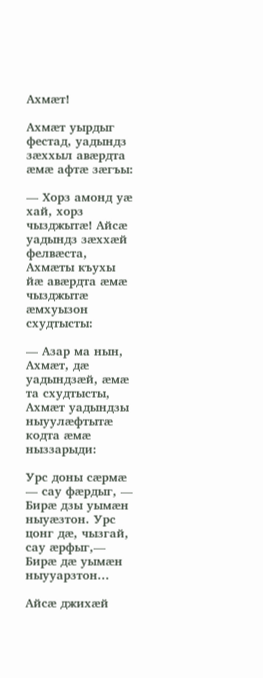Ахмæт!

Ахмæт уырдыг фестад, уадындз зæххыл авæрдта æмæ афтæ зæгъы:

— Хорз амонд уæ хай, хорз чызджытæ! Айсæ уадындз зæххæй фелвæста, Ахмæты къухы йæ авæрдта æмæ чызджытæ æмхуызон схудтысты:

— Азар ма нын, Ахмæт, дæ уадындзæй, æмæ та схудтысты, Ахмæт уадындзы ныуулæфтытæ кодта æмæ ныззарыди:

Урс доны сæрмæ — сау фæрдыг, — Бирæ дзы уымæн ныуæзтон. Урс цонг дæ, чызгай, сау æрфыг,— Бирæ дæ уымæн ныууарзтон...

Айсæ джихæй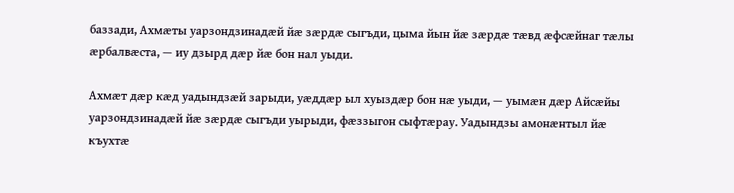баззади, Ахмæты уарзондзинадæй йæ зæрдæ сыгъди, цыма йын йæ зæрдæ тæвд æфсæйнаг тæлы æрбалвæста, — иу дзырд дæр йæ бон нал уыди.

Ахмæт дæр кæд уадындзæй зарыди, уæддæр ыл хуыздæр бон нæ уыди, — уымæн дæр Айсæйы уарзондзинадæй йæ зæрдæ сыгъди уырыди, фæззыгон сыфтæрау. Уадындзы амонæнтыл йæ къухтæ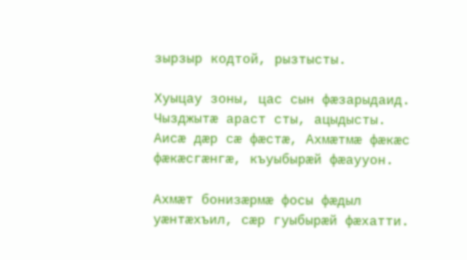зырзыр кодтой, рызтысты.

Хуыцау зоны, цас сын фæзарыдаид. Чызджытæ араст сты, ацыдысты. Аисæ дæр сæ фæстæ, Ахмæтмæ фæкæс фæкæсгæнгæ, къуыбырæй фæаууон.

Ахмæт бонизæрмæ фосы фæдыл уæнтæхъил, сæр гуыбырæй фæхатти.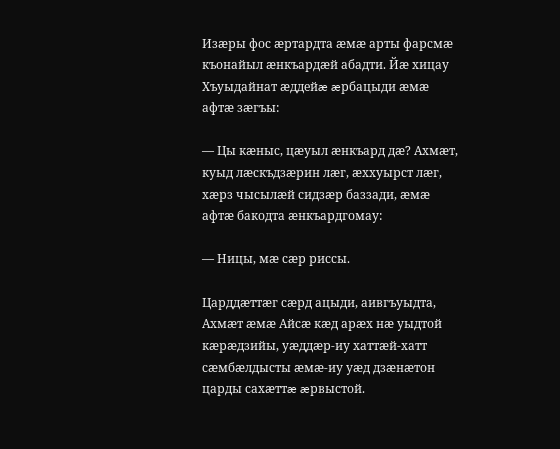Изæры фос æртардта æмæ арты фарсмæ къонайыл æнкъардæй абадти. Йæ хицау Хъуыдайнат æддейæ æрбацыди æмæ афтæ зæгъы:

— Цы кæныс, цæуыл æнкъард дæ? Ахмæт, куыд лæскъдзæрин лæг, æххуырст лæг, хæрз чысылæй сидзæр баззади, æмæ афтæ бакодта æнкъардгомау:

— Ницы, мæ сæр риссы.

Царддæттæг сæрд ацыди, аивгъуыдта, Ахмæт æмæ Айсæ кæд арæх нæ уыдтой кæрæдзийы, уæддæр-иу хаттæй-хатт сæмбæлдысты æмæ-иу уæд дзæнæтон царды сахæттæ æрвыстой.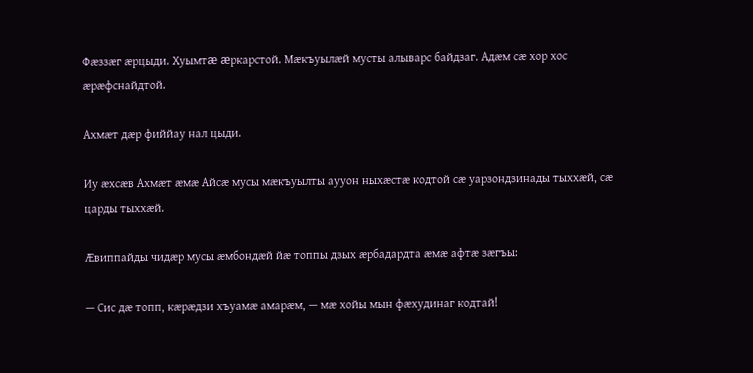Фæззæг æрцыди. Хуымтæ æркарстой. Мæкъуылæй мусты алыварс байдзаг. Адæм сæ хор хос æрæфснайдтой.

Ахмæт дæр фиййау нал цыди.

Иу æхсæв Ахмæт æмæ Айсæ мусы мæкъуылты аууон ныхæстæ кодтой сæ уарзондзинады тыххæй, сæ царды тыххæй.

Æвиппайды чидæр мусы æмбондæй йæ топпы дзых æрбадардта æмæ афтæ зæгъы:

— Сис дæ топп, кæрæдзи хъуамæ амарæм, — мæ хойы мын фæхудинаг кодтай!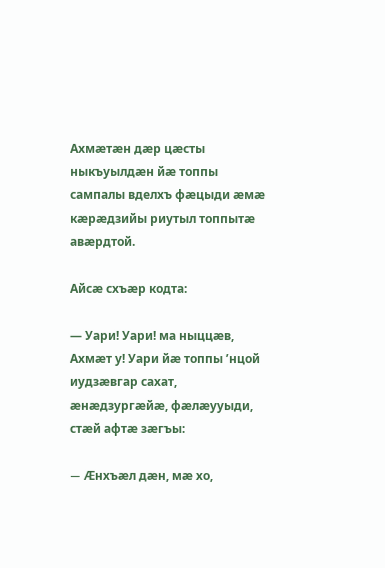Ахмæтæн дæр цæсты ныкъуылдæн йæ топпы сампалы вделхъ фæцыди æмæ кæрæдзийы риутыл топпытæ авæрдтой.

Айсæ схъæр кодта:

— Уари! Уари! ма ныццæв, Ахмæт у! Уари йæ топпы ’нцой иудзæвгар сахат, æнæдзургæйæ, фæлæууыди, стæй афтæ зæгъы:

— Æнхъæл дæн, мæ хо,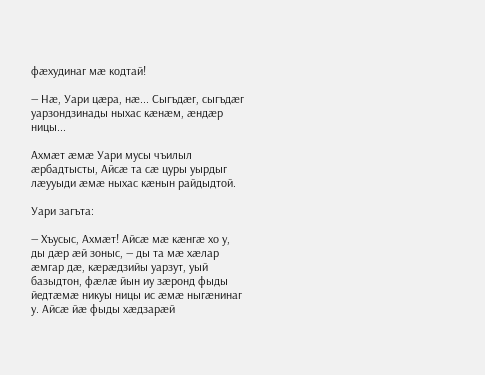фæхудинаг мæ кодтай!

— Нæ, Уари цæра, нæ... Сыгъдæг, сыгъдæг уарзондзинады ныхас кæнæм, æндæр ницы...

Ахмæт æмæ Уари мусы чъилыл æрбадтысты, Айсæ та сæ цуры уырдыг лæууыди æмæ ныхас кæнын райдыдтой.

Уари загъта:

— Хъусыс, Ахмæт! Айсæ мæ кæнгæ хо у, ды дæр æй зоныс, — ды та мæ хæлар æмгар дæ, кæрæдзийы уарзут, уый базыдтон, фæлæ йын иу зæронд фыды йедтæмæ никуы ницы ис æмæ ныгæнинаг у. Айсæ йæ фыды хæдзарæй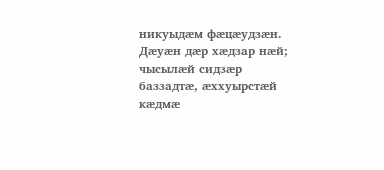никуыдæм фæцæудзæн. Дæуæн дæр хæдзар нæй; чысылæй сидзæр баззадтæ, æххуырстæй кæдмæ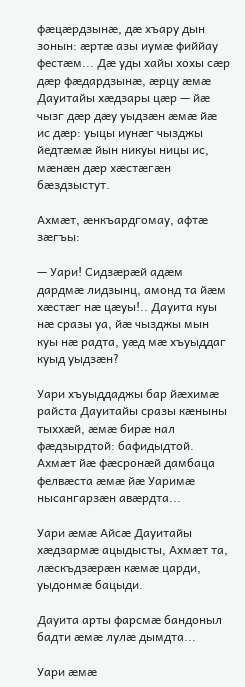фæцæрдзынæ, дæ хъару дын зонын: æртæ азы иумæ фиййау фестæм... Дæ уды хайы хохы сæр дæр фæдардзынæ, æрцу æмæ Дауитайы хæдзары цæр — йæ чызг дæр дæу уыдзæн æмæ йæ ис дæр: уыцы иунæг чызджы йедтæмæ йын никуы ницы ис, мæнæн дæр хæстæгæн бæздзыстут.

Ахмæт, æнкъардгомау, афтæ зæгъы:

— Уари! Сидзæрæй адæм дардмæ лидзынц, амонд та йæм хæстæг нæ цæуы!.. Дауита куы нæ сразы уа, йæ чызджы мын куы нæ радта, уæд мæ хъуыддаг куыд уыдзæн?

Уари хъуыддаджы бар йæхимæ райста Дауитайы сразы кæныны тыххæй, æмæ бирæ нал фæдзырдтой: бафидыдтой. Ахмæт йæ фæсронæй дамбаца фелвæста æмæ йæ Уаримæ нысангарзæн авæрдта...

Уари æмæ Айсæ Дауитайы хæдзармæ ацыдысты, Ахмæт та, лæскъдзæрæн кæмæ царди, уыдонмæ бацыди.

Дауита арты фарсмæ бандоныл бадти æмæ лулæ дымдта...

Уари æмæ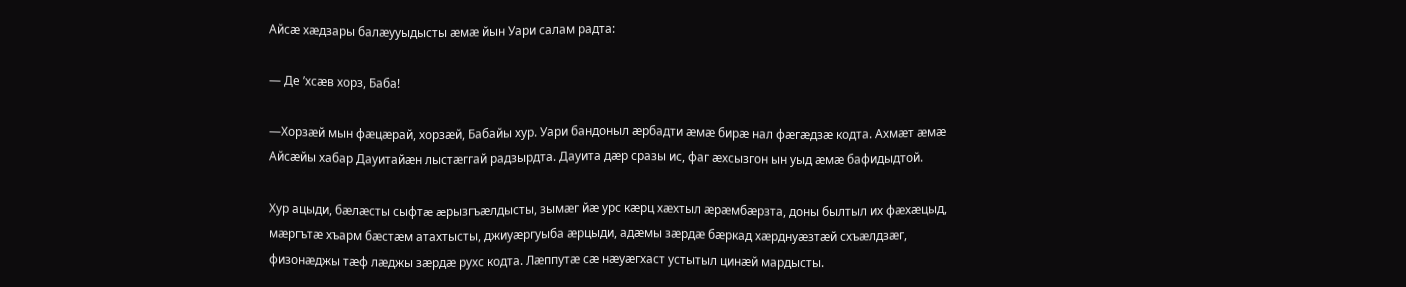Айсæ хæдзары балæууыдысты æмæ йын Уари салам радта:

— Де ’хсæв хорз, Баба!

—Хорзæй мын фæцæрай, хорзæй, Бабайы хур. Уари бандоныл æрбадти æмæ бирæ нал фæгæдзæ кодта. Ахмæт æмæ Айсæйы хабар Дауитайæн лыстæггай радзырдта. Дауита дæр сразы ис, фаг æхсызгон ын уыд æмæ бафидыдтой.

Хур ацыди, бæлæсты сыфтæ æрызгъæлдысты, зымæг йæ урс кæрц хæхтыл æрæмбæрзта, доны былтыл их фæхæцыд, мæргътæ хъарм бæстæм атахтысты, джиуæргуыба æрцыди, адæмы зæрдæ бæркад хæрднуæзтæй схъæлдзæг, физонæджы тæф лæджы зæрдæ рухс кодта. Лæппутæ сæ нæуæгхаст устытыл цинæй мардысты.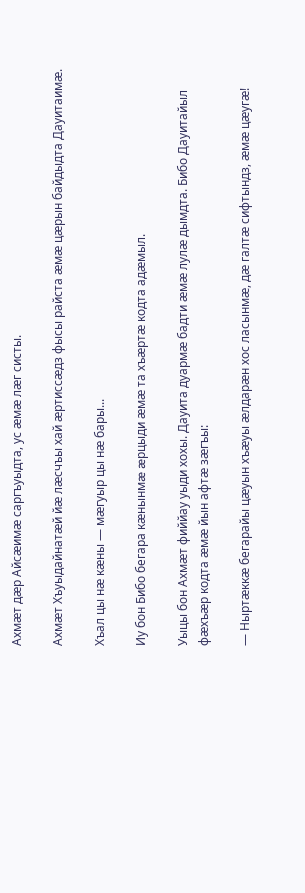Ахмæт дæр Айсæимæ саргъуыдта, ус æмæ лæг систы.

Ахмæт Хъуыдайнатæй йæ лæсчъы хай æртиссæдз фысы райста æмæ цæрын байдыдта Дауитаимæ.

Хъал цы нæ кæны — мæгуыр цы нæ бары...

Иу бон Бибо бегара кæнынмæ æрцыди æмæ та хъæртæ кодта адæмыл.

Уыцы бон Ахмæт фиййау уыди хохы. Дауита дуармæ бадти æмæ лулæ дымдта. Бибо Дауитайыл фæхъæр кодта æмæ йын афтæ зæгъы:

— Ныртæккæ бегарайы цæуын хъæуы æлдарæн хос ласынмæ, дæ галтæ сифтындз, æмæ цæугæ!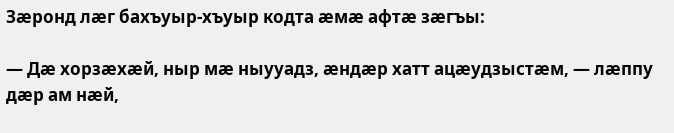Зæронд лæг бахъуыр-хъуыр кодта æмæ афтæ зæгъы:

— Дæ хорзæхæй, ныр мæ ныууадз, æндæр хатт ацæудзыстæм, — лæппу дæр ам нæй,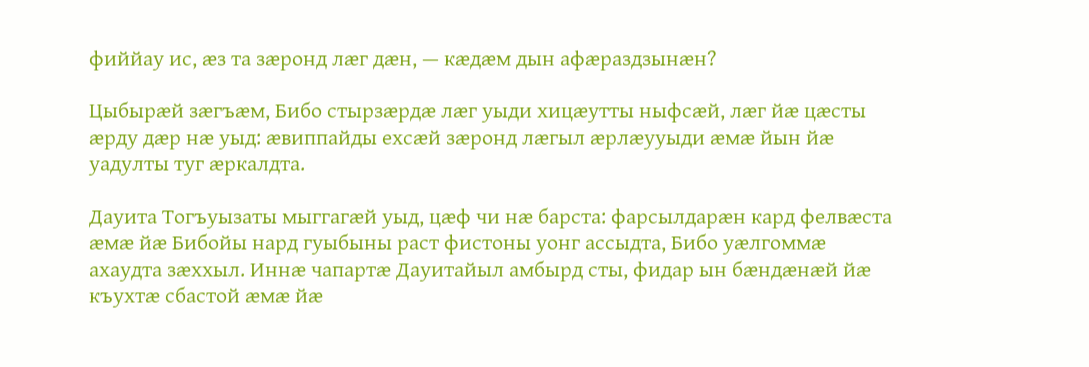фиййау ис, æз та зæронд лæг дæн, — кæдæм дын афæраздзынæн?

Цыбырæй зæгъæм, Бибо стырзæрдæ лæг уыди хицæутты ныфсæй, лæг йæ цæсты æрду дæр нæ уыд: æвиппайды ехсæй зæронд лæгыл æрлæууыди æмæ йын йæ уадулты туг æркалдта.

Дауита Тогъуызаты мыггагæй уыд, цæф чи нæ барста: фарсылдарæн кард фелвæста æмæ йæ Бибойы нард гуыбыны раст фистоны уонг ассыдта, Бибо уæлгоммæ ахаудта зæххыл. Иннæ чапартæ Дауитайыл амбырд сты, фидар ын бæндæнæй йæ къухтæ сбастой æмæ йæ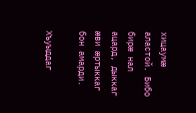хицаумæ аластой. Бибо бирæ нал ацард, дыккаг æви æртыккаг бон амарди.

Хъуыддаг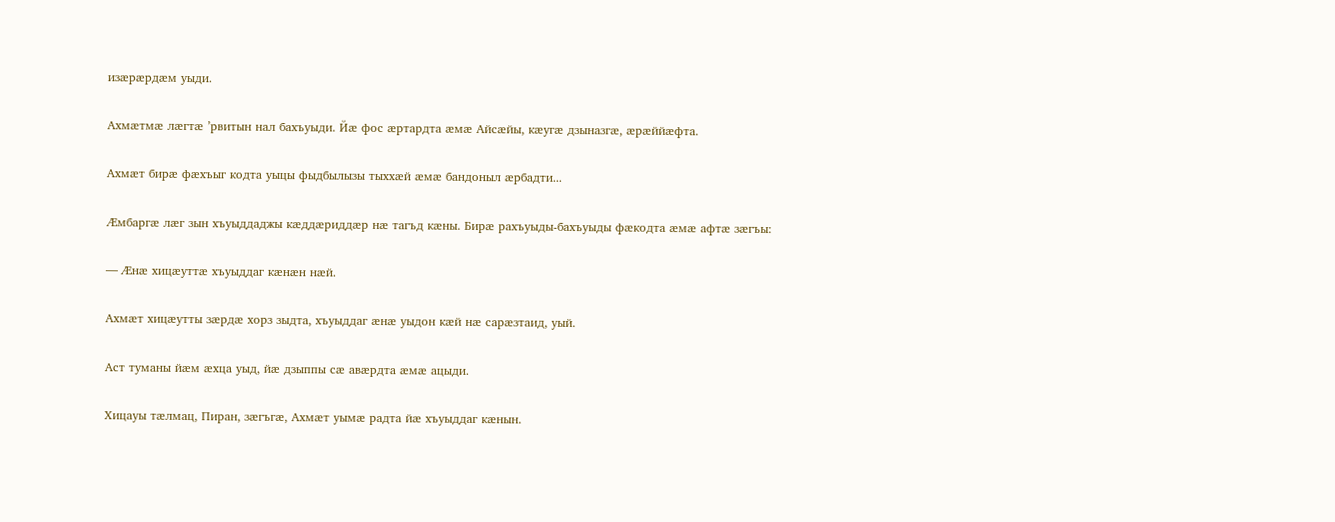изæрæрдæм уыди.

Ахмæтмæ лæгтæ ’рвитын нал бахъуыди. Йæ фос æртардта æмæ Айсæйы, кæугæ дзыназгæ, æрæййæфта.

Ахмæт бирæ фæхъыг кодта уыцы фыдбылызы тыххæй æмæ бандоныл æрбадти...

Æмбаргæ лæг зын хъуыддаджы кæддæриддæр нæ тагъд кæны. Бирæ рахъуыды-бахъуыды фæкодта æмæ афтæ зæгъы:

— Æнæ хицæуттæ хъуыддаг кæнæн нæй.

Ахмæт хицæутты зæрдæ хорз зыдта, хъуыддаг æнæ уыдон кæй нæ сарæзтаид, уый.

Аст туманы йæм æхца уыд, йæ дзыппы сæ авæрдта æмæ ацыди.

Хицауы тæлмац, Пиран, зæгъгæ, Ахмæт уымæ радта йæ хъуыддаг кæнын.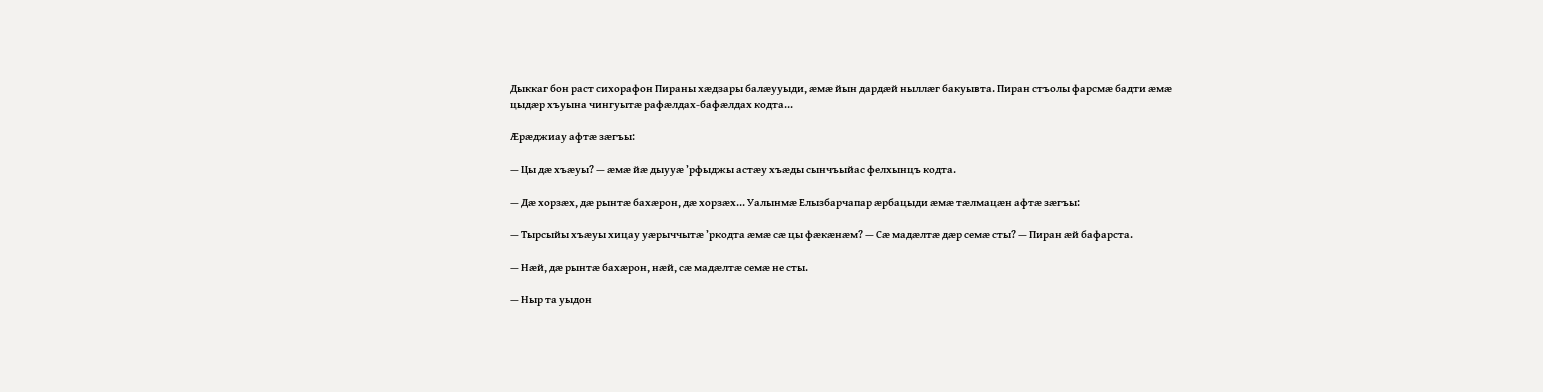Дыккаг бон раст сихорафон Пираны хæдзары балæууыди, æмæ йын дардæй ныллæг бакуывта. Пиран стъолы фарсмæ бадти æмæ цыдæр хъуына чингуытæ рафæлдах-бафæлдах кодта...

Æрæджиау афтæ зæгъы:

— Цы дæ хъæуы? — æмæ йæ дыууæ ’рфыджы астæу хъæды сынчъыйас фелхынцъ кодта.

— Дæ хорзæх, дæ рынтæ бахæрон, дæ хорзæх... Уалынмæ Елызбарчапар æрбацыди æмæ тæлмацæн афтæ зæгъы:

— Тырсыйы хъæуы хицау уæрыччытæ ’ркодта æмæ сæ цы фæкæнæм? — Сæ мадæлтæ дæр семæ сты? — Пиран æй бафарста.

— Нæй, дæ рынтæ бахæрон, нæй, сæ мадæлтæ семæ не сты.

— Ныр та уыдон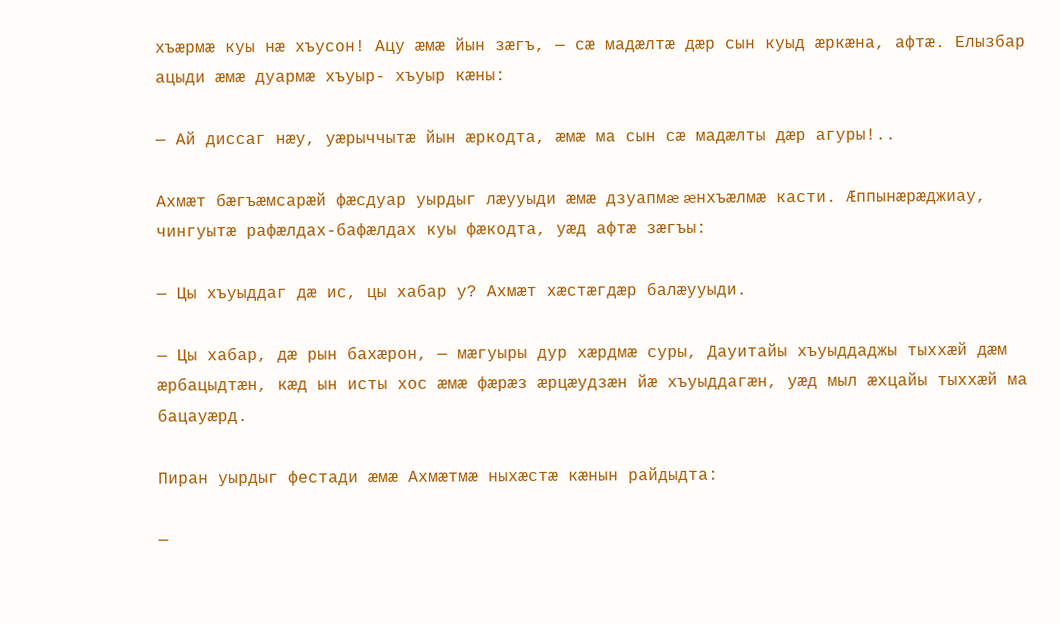хъæрмæ куы нæ хъусон! Ацу æмæ йын зæгъ, — сæ мадæлтæ дæр сын куыд æркæна, афтæ. Елызбар ацыди æмæ дуармæ хъуыр- хъуыр кæны:

— Ай диссаг нæу, уæрыччытæ йын æркодта, æмæ ма сын сæ мадæлты дæр агуры!..

Ахмæт бæгъæмсарæй фæсдуар уырдыг лæууыди æмæ дзуапмæ æнхъæлмæ касти. Æппынæрæджиау, чингуытæ рафæлдах-бафæлдах куы фæкодта, уæд афтæ зæгъы:

— Цы хъуыддаг дæ ис, цы хабар у? Ахмæт хæстæгдæр балæууыди.

— Цы хабар, дæ рын бахæрон, — мæгуыры дур хæрдмæ суры, Дауитайы хъуыддаджы тыххæй дæм æрбацыдтæн, кæд ын исты хос æмæ фæрæз æрцæудзæн йæ хъуыддагæн, уæд мыл æхцайы тыххæй ма бацауæрд.

Пиран уырдыг фестади æмæ Ахмæтмæ ныхæстæ кæнын райдыдта:

—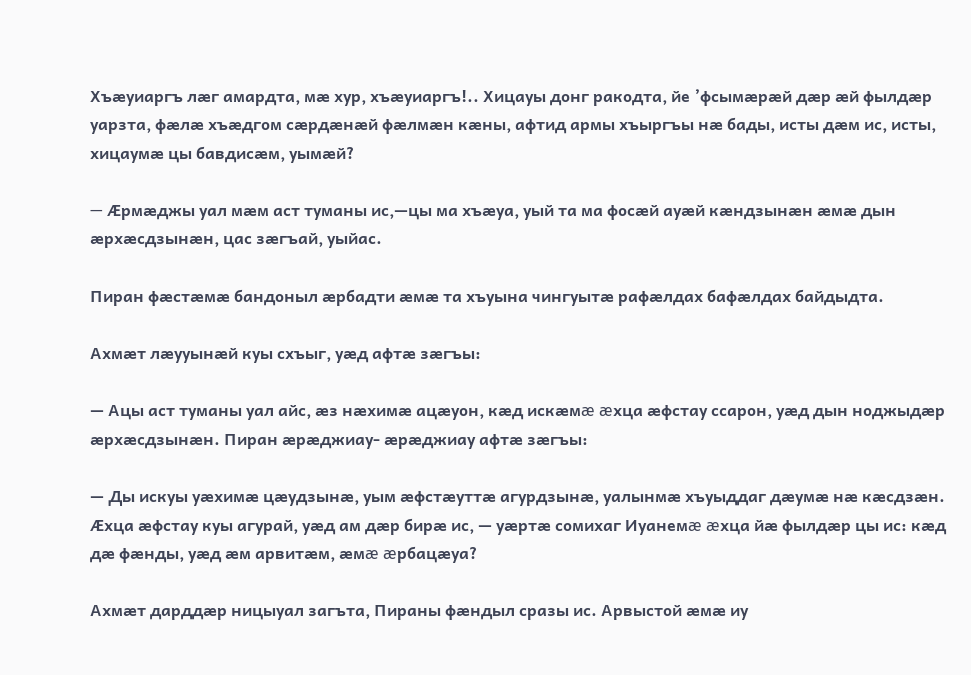Хъæуиаргъ лæг амардта, мæ хур, хъæуиаргъ!.. Хицауы донг ракодта, йе ’фсымæрæй дæр æй фылдæр уарзта, фæлæ хъæдгом сæрдæнæй фæлмæн кæны, афтид армы хъыргъы нæ бады, исты дæм ис, исты, хицаумæ цы бавдисæм, уымæй?

— Æрмæджы уал мæм аст туманы ис,—цы ма хъæуа, уый та ма фосæй ауæй кæндзынæн æмæ дын æрхæсдзынæн, цас зæгъай, уыйас.

Пиран фæстæмæ бандоныл æрбадти æмæ та хъуына чингуытæ рафæлдах бафæлдах байдыдта.

Ахмæт лæууынæй куы схъыг, уæд афтæ зæгъы:

— Ацы аст туманы уал айс, æз нæхимæ ацæуон, кæд искæмæ æхца æфстау ссарон, уæд дын ноджыдæр æрхæсдзынæн. Пиран æрæджиау- æрæджиау афтæ зæгъы:

— Ды искуы уæхимæ цæудзынæ, уым æфстæуттæ агурдзынæ, уалынмæ хъуыддаг дæумæ нæ кæсдзæн. Æхца æфстау куы агурай, уæд ам дæр бирæ ис, — уæртæ сомихаг Иуанемæ æхца йæ фылдæр цы ис: кæд дæ фæнды, уæд æм арвитæм, æмæ æрбацæуа?

Ахмæт дарддæр ницыуал загъта, Пираны фæндыл сразы ис. Арвыстой æмæ иу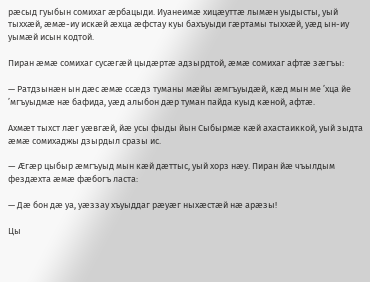рæсыд гуыбын сомихаг æрбацыди. Иуанеимæ хицæуттæ лымæн уыдысты, уый тыххæй, æмæ-иу искæй æхца æфстау куы бахъуыди гæртамы тыххæй, уæд ын-иу уымæй исын кодтой.

Пиран æмæ сомихаг сусæгæй цыдæртæ адзырдтой, æмæ сомихаг афтæ зæгъы:

— Ратдзынæн ын дæс æмæ ссæдз туманы мæйы æмгъуыдæй, кæд мын ме ’хца йе ’мгъуыдмæ нæ бафида, уæд алыбон дæр туман пайда куыд кæной, афтæ.

Ахмæт тыхст лæг уæвгæй, йæ усы фыды йын Сыбырмæ кæй ахастаиккой, уый зыдта æмæ сомихаджы дзырдыл сразы ис.

— Æгæр цыбыр æмгъуыд мын кæй дæттыс, уый хорз нæу. Пиран йæ чъылдым фездæхта æмæ фæбогъ ласта:

— Дæ бон дæ уа, уæззау хъуыддаг рæуæг ныхæстæй нæ арæзы!

Цы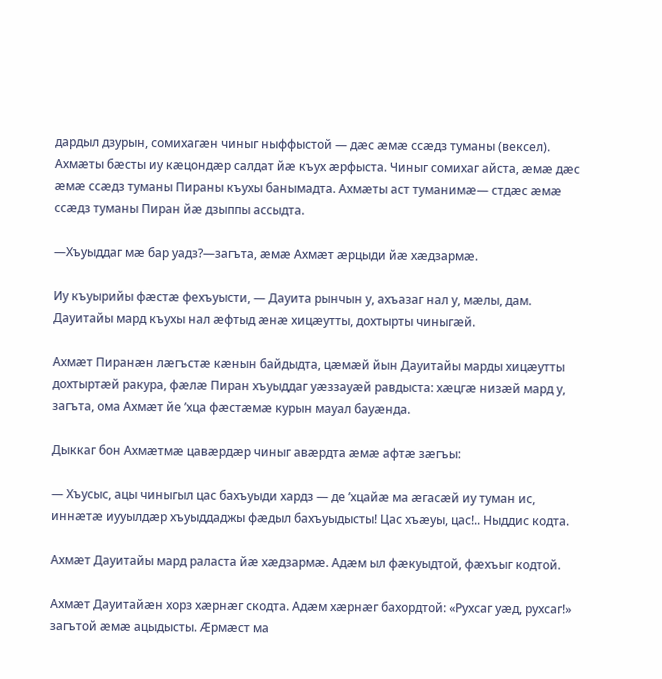дардыл дзурын, сомихагæн чиныг ныффыстой — дæс æмæ ссæдз туманы (вексел). Ахмæты бæсты иу кæцондæр салдат йæ къух æрфыста. Чиныг сомихаг айста, æмæ дæс æмæ ссæдз туманы Пираны къухы банымадта. Ахмæты аст туманимæ— стдæс æмæ ссæдз туманы Пиран йæ дзыппы ассыдта.

—Хъуыддаг мæ бар уадз?—загъта, æмæ Ахмæт æрцыди йæ хæдзармæ.

Иу къуырийы фæстæ фехъуысти, — Дауита рынчын у, ахъазаг нал у, мæлы, дам. Дауитайы мард къухы нал æфтыд æнæ хицæутты, дохтырты чиныгæй.

Ахмæт Пиранæн лæгъстæ кæнын байдыдта, цæмæй йын Дауитайы марды хицæутты дохтыртæй ракура, фæлæ Пиран хъуыддаг уæззауæй равдыста: хæцгæ низæй мард у, загъта, ома Ахмæт йе ’хца фæстæмæ курын мауал бауæнда.

Дыккаг бон Ахмæтмæ цавæрдæр чиныг авæрдта æмæ афтæ зæгъы:

— Хъусыс, ацы чиныгыл цас бахъуыди хардз — де ’хцайæ ма æгасæй иу туман ис, иннæтæ иууылдæр хъуыддаджы фæдыл бахъуыдысты! Цас хъæуы, цас!.. Ныддис кодта.

Ахмæт Дауитайы мард раласта йæ хæдзармæ. Адæм ыл фæкуыдтой, фæхъыг кодтой.

Ахмæт Дауитайæн хорз хæрнæг скодта. Адæм хæрнæг бахордтой: «Рухсаг уæд, рухсаг!» загътой æмæ ацыдысты. Æрмæст ма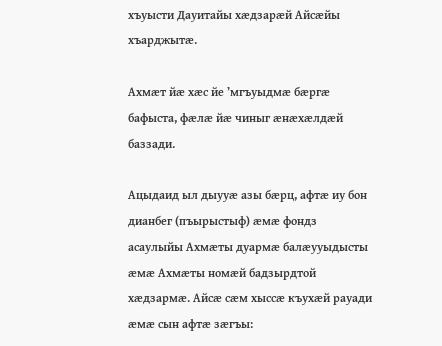хъуысти Дауитайы хæдзарæй Айсæйы хъарджытæ.

Ахмæт йæ хæс йе ’мгъуыдмæ бæргæ бафыста, фæлæ йæ чиныг æнæхæлдæй баззади.

Ацыдаид ыл дыууæ азы бæрц, афтæ иу бон дианбег (пъырыстыф) æмæ фондз асаулыйы Ахмæты дуармæ балæууыдысты æмæ Ахмæты номæй бадзырдтой хæдзармæ. Айсæ сæм хыссæ къухæй рауади æмæ сын афтæ зæгъы: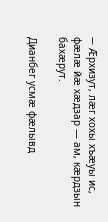— Æрхизут, лæг хохы хъæуы ис, фæлæ йæ хæдзар — ам, кæрдзын бахæрут.

Дианбег усмæ фæлывд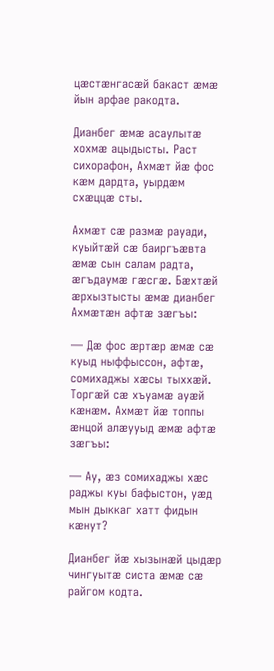цæстæнгасæй бакаст æмæ йын арфае ракодта.

Дианбег æмæ асаулытæ хохмæ ацыдысты. Раст сихорафон, Ахмæт йæ фос кæм дардта, уырдæм схæццæ сты.

Ахмæт сæ размæ рауади, куыйтæй сæ баиргъæвта æмæ сын салам радта, æгъдаумæ гæсгæ. Бæхтæй æрхызтысты æмæ дианбег Ахмæтæн афтæ зæгъы:

— Дæ фос æртæр æмæ сæ куыд ныффыссон, афтæ, сомихаджы хæсы тыххæй. Торгæй сæ хъуамæ ауæй кæнæм. Ахмæт йæ топпы æнцой алæууыд æмæ афтæ зæгъы:

— Ау, æз сомихаджы хæс раджы куы бафыстон, уæд мын дыккаг хатт фидын кæнут?

Дианбег йæ хызынæй цыдæр чингуытæ систа æмæ сæ райгом кодта.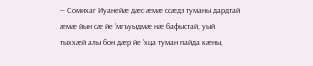— Сомихаг Иуанейæ дæс æмæ ссæдз туманы дардтай æмæ йын сæ йе ’мгъуыдмæ нæ бафыстай, уый тыххæй алы бон дæр йе ’хца туман пайда кæны,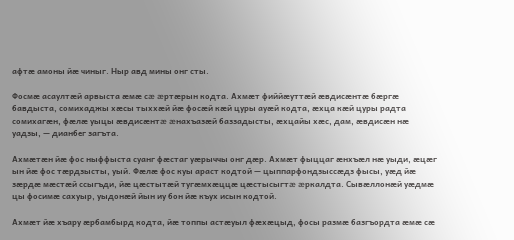афтæ амоны йæ чиныг. Ныр авд мины онг сты.

Фосмæ асаултæй арвыста æмæ сæ æртæрын кодта. Ахмæт фиййæуттæй æвдисæнтæ бæргæ бавдыста, сомихаджы хæсы тыххæй йæ фосæй кæй цуры ауæй кодта, æхца кæй цуры радта сомихагæн, фæлæ уыцы æвдисæнтæ æнахъазæй баззадысты, æхцайы хæс, дам, æвдисæн нæ уадзы, — дианбег загъта.

Ахмæтæн йæ фос ныффыста суанг фæстаг уæрыччы онг дæр. Ахмæт фыццаг æнхъæл нæ уыди, æцæг ын йæ фос тæрдзысты, уый. Фæлæ фос куы араст кодтой — цыппарфондзыссæдз фысы, уæд йæ зæрдæ мæстæй ссыгъди, йæ цæстытæй тугæмхæццæ цæстысыгтæ æркалдта. Сывæллонæй уæдмæ цы фосимæ сахуыр, уыдонæй йын иу бон йæ къух исын кодтой.

Ахмæт йæ хъару æрбамбырд кодта, йæ топпы астæуыл фæхæцыд, фосы размæ базгъордта æмæ сæ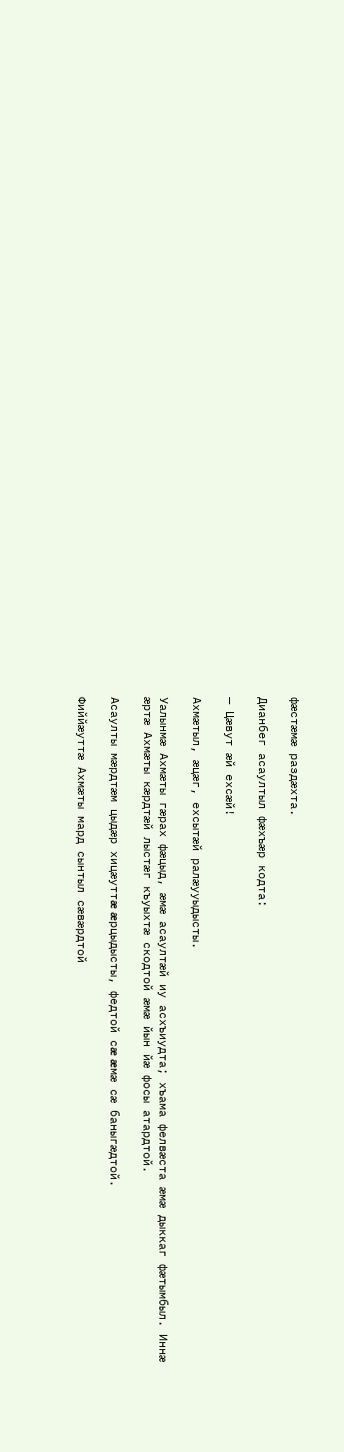фæстæмæ раздæхта.

Дианбег асаултыл фæхъæр кодта:

— Цæвут æй ехсæй!

Ахмæтыл, æцæг, ехсытæй ралæууыдысты.

Уалынмæ Ахмæты гæрах фæцыд, æмæ асаултæй иу асхъиудта; хъама фелвæста æмæ дыккаг фæтымбыл. Иннæ æртæ Ахмæты кæрдтæй лыстæг къуыхтæ скодтой æмæ йын йæ фосы атардтой.

Асаулты мæрдтæм цыдæр хицæуттæ æрцыдысты, федтой сæ æмæ сæ баныгæдтой.

Фиййæуттæ Ахмæты мард сынтыл сæвæрдтой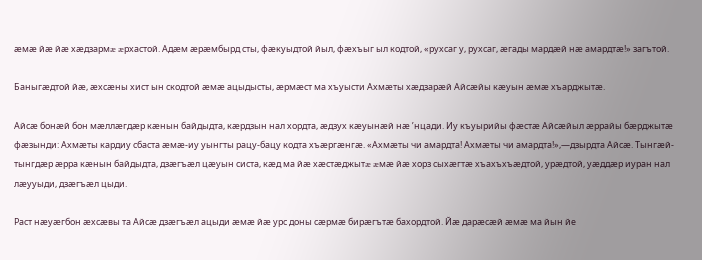æмæ йæ йæ хæдзармæ æрхастой. Адæм æрæмбырд сты, фæкуыдтой йыл, фæхъыг ыл кодтой, «рухсаг у, рухсаг, æгады мардæй нæ амардтæ!» загътой.

Баныгæдтой йæ, æхсæны хист ын скодтой æмæ ацыдысты, æрмæст ма хъуысти Ахмæты хæдзарæй Айсæйы кæуын æмæ хъарджытæ.

Айсæ бонæй бон мæллæгдæр кæнын байдыдта, кæрдзын нал хордта, æдзух кæуынæй нæ ’нцади. Иу къуырийы фæстæ Айсæйыл æррайы бæрджытæ фæзынди: Ахмæты кардиу сбаста æмæ-иу уынгты рацу-бацу кодта хъæргæнгæ. «Ахмæты чи амардта! Ахмæты чи амардта!»,—дзырдта Айсæ. Тынгæй-тынгдæр æрра кæнын байдыдта, дзæгъæл цæуын систа, кæд ма йæ хæстæджытæ æмæ йæ хорз сыхæгтæ хъахъхъæдтой, урæдтой, уæддæр иуран нал лæууыди, дзæгъæл цыди.

Раст нæуæгбон æхсæвы та Айсæ дзæгъæл ацыди æмæ йæ урс доны сæрмæ бирæгътæ бахордтой. Йæ дарæсæй æмæ ма йын йе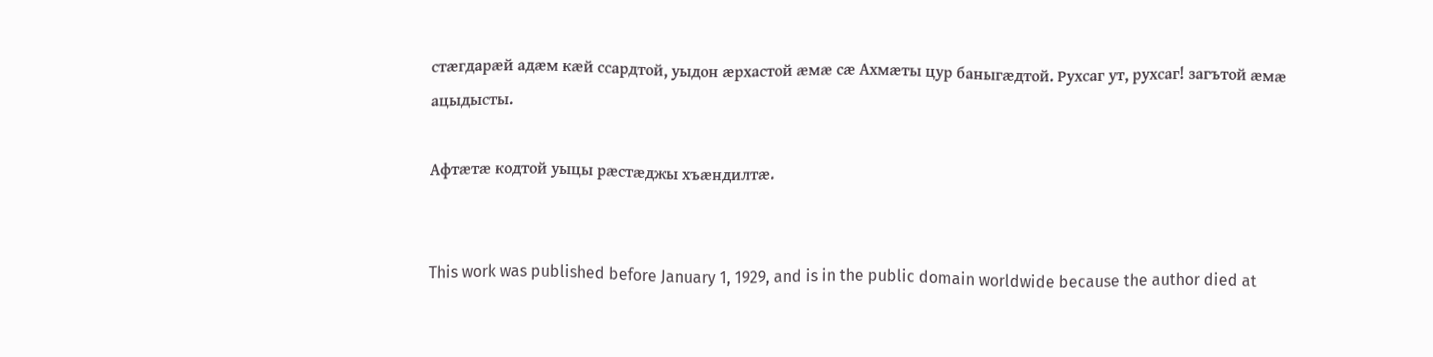стæгдарæй адæм кæй ссардтой, уыдон æрхастой æмæ сæ Ахмæты цур баныгæдтой. Рухсаг ут, рухсаг! загътой æмæ ацыдысты.

Афтæтæ кодтой уыцы рæстæджы хъæндилтæ.


This work was published before January 1, 1929, and is in the public domain worldwide because the author died at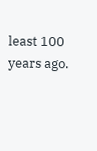least 100 years ago.